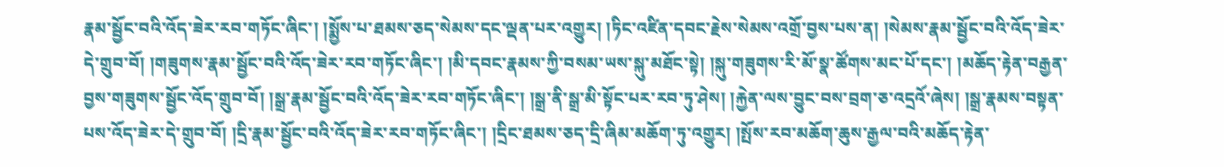རྣམ་སྦྱོང་བའི་འོད་ཟེར་རབ་གཏོང་ཞིང་། །སྨྱོས་པ་ཐམས་ཅད་སེམས་དང་ལྡན་པར་འགྱུར། །ཏིང་འཛིན་དབང་རྗེས་སེམས་འགྲོ་བྱས་པས་ན། །སེམས་རྣམ་སྦྱོང་བའི་འོད་ཟེར་དེ་གྲུབ་བོ། །གཟུགས་རྣམ་སྦྱོང་བའི་འོད་ཟེར་རབ་གཏོང་ཞིང་། །མི་དབང་རྣམས་ཀྱི་བསམ་ཡས་སྐུ་མཐོང་སྟེ། །སྐུ་གཟུགས་རི་མོ་སྣ་ཚོགས་མང་པོ་དང་། །མཆོད་རྟེན་བརྒྱན་བྱས་གཟུགས་སྦྱོང་འོད་གྲུབ་བོ། །སྒྲ་རྣམ་སྦྱོང་བའི་འོད་ཟེར་རབ་གཏོང་ཞིང་། །སྒྲ་ནི་སྒྲ་མི་སྟོང་པར་རབ་ཏུ་ཤེས། །རྐྱེན་ལས་བྱུང་བས་བྲག་ཅ་འདྲའོ་ཞེས། །སྒྲ་རྣམས་བསྟན་པས་འོད་ཟེར་དེ་གྲུབ་བོ། །དྲི་རྣམ་སྦྱོང་བའི་འོད་ཟེར་རབ་གཏོང་ཞིང་། །དྲིང་ཐམས་ཅད་དྲི་ཞིམ་མཆོག་ཏུ་འགྱུར། །སྤོས་རབ་མཆོག་ཆུས་རྒྱལ་བའི་མཆོད་རྟེན་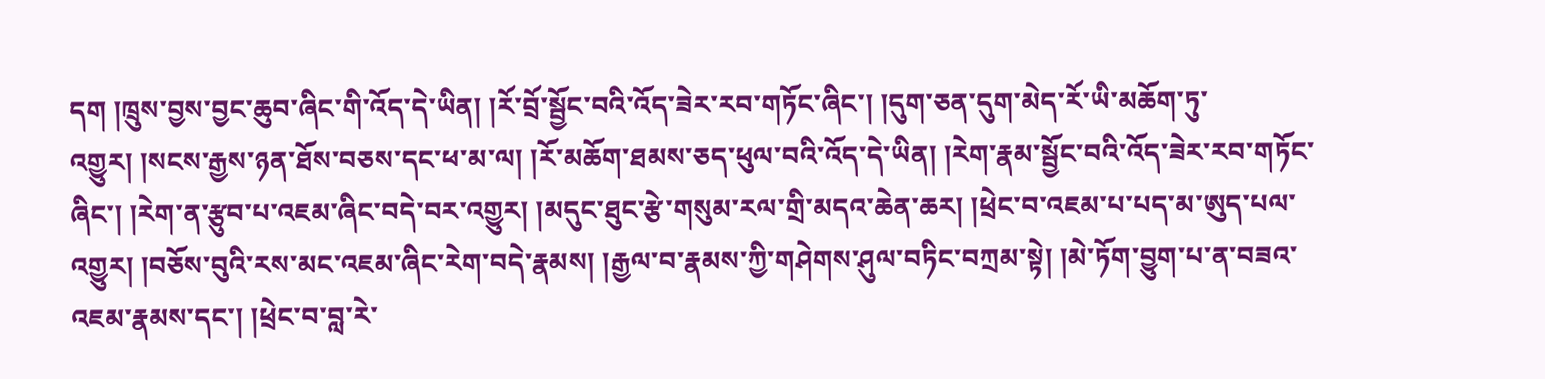དག །ཁྲུས་བྱས་བྱང་ཆུབ་ཞིང་གི་འོད་དེ་ཡིན། །རོ་བྲོ་སྦྱོང་བའི་འོད་ཟེར་རབ་གཏོང་ཞིང་། །དུག་ཅན་དུག་མེད་རོ་ཡི་མཆོག་ཏུ་འགྱུར། །སངས་རྒྱས་ཉན་ཐོས་བཅས་དང་ཕ་མ་ལ། །རོ་མཆོག་ཐམས་ཅད་ཕུལ་བའི་འོད་དེ་ཡིན། །རེག་རྣམ་སྦྱོང་བའི་འོད་ཟེར་རབ་གཏོང་ཞིང་། །རེག་ན་རྩུབ་པ་འཇམ་ཞིང་བདེ་བར་འགྱུར། །མདུང་ཐུང་རྩེ་གསུམ་རལ་གྲི་མདའ་ཆེན་ཆར། །ཕྲེང་བ་འཇམ་པ་པད་མ་ཨུད་པལ་འགྱུར། །བཅོས་བུའི་རས་མང་འཇམ་ཞིང་རེག་བདེ་རྣམས། །རྒྱལ་བ་རྣམས་ཀྱི་གཤེགས་ཤུལ་བཏིང་བཀྲམ་སྟེ། །མེ་ཏོག་བྱུག་པ་ན་བཟའ་འཇམ་རྣམས་དང་། །ཕྲེང་བ་བླ་རེ་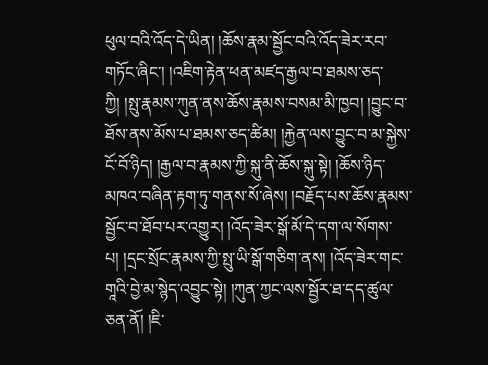ཕུལ་བའི་འོད་དེ་ཡིན། །ཆོས་རྣམ་སྦྱོང་བའི་འོད་ཟེར་རབ་གཏོང་ཞིང་། །འཇིག་རྟེན་ཕན་མཛད་རྒྱལ་བ་ཐམས་ཅད་ཀྱི། །སྤུ་རྣམས་ཀུན་ནས་ཆོས་རྣམས་བསམ་མི་ཁྱབ། །བྱུང་བ་ཐོས་ནས་མོས་པ་ཐམས་ཅད་ཚིམ། །རྐྱེན་ལས་བྱུང་བ་མ་སྐྱེས་ངོ་བོ་ཉིད། །རྒྱལ་བ་རྣམས་ཀྱི་སྐུ་ནི་ཆོས་སྐུ་སྟེ། །ཆོས་ཉིད་མཁའ་བཞིན་རྟག་ཏུ་གནས་སོ་ཞེས། །བརྗོད་པས་ཆོས་རྣམས་སྦྱོང་བ་ཐོབ་པར་འགྱུར། །འོད་ཟེར་སྒོ་མོ་དེ་དག་ལ་སོགས་པ། །དྲང་སྲོང་རྣམས་ཀྱི་སྤུ་ཡི་སྒོ་གཅིག་ནས། །འོད་ཟེར་གང་གཱའི་བྱེ་མ་སྙེད་འབྱུང་སྟེ། །ཀུན་ཀྱང་ལས་སྦྱོར་ཐ་དད་ཚུལ་ཅན་ནོ། །ཇི་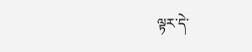ལྟར་དེ་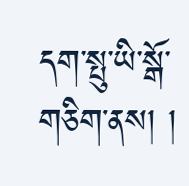དག་སྤུ་ཡི་སྒོ་གཅིག་ནས། །